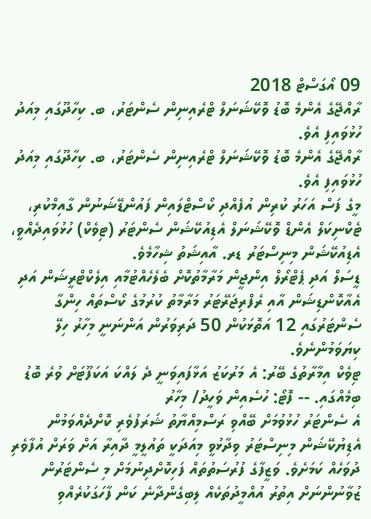09 އޯގަސްޓް 2018
ރާއްޖޭގެ އެންމެ ބޮޑު ވޮކޭޝަނަލް ޓްރެއިނިން ސެންޓަރު، ބ. ކިހާދޫގައި މިއަދު ހުޅުވައިފި އެވެ.
ރާއްޖޭގެ އެންމެ ބޮޑު ވޮކޭޝަނަލް ޓްރެއިނިން ސެންޓަރު، ބ. ކިހާދޫގައި މިއަދު ހުޅުވައިފި އެވެ.
މީގެ ފަސް އަހަރު ކުރިން އުފެއްދި ކޯސްޓްލައިން ފައުންޑޭޝަނުން ގާއިމްކުރި، ޓެކްނިކަލް އެންޑް ވޮކޭޝަނަލް އެޑިއުކޭޝަން ސެންޓަރު (ޓިވެކް) ހުޅުވައިދެއްވީ، އެޑިއުކޭޝަން މިނިސްޓަރު ޑރ. އާއިޝަތު ޝިހާމެވެ.
ޑީސަލް އަދި ޕެޓްރޯލް އިންޖީން މަރާމާތުކޮށް ބެލެހެއްޓުމާއި އިލެކްޓްރީޝަން އަދި އެއާކޮންޑިޝަން އާއި ރެފްރިޖަރޭޓަރު މަރާމާތު ކުރުމުގެ ކޯސްތައް ހިންގާ ސެންޓަރުގައި 12 އަތޮޅަކުން 50 ދަރިވަރުން އަންނަނީ މިހާރު ހިލޭ ކިޔަވަމުންނެވެ.
ޓިވެކް އިމާރާތުގެ ބޭރު: އެ މަރުކަޒު އަޅާފައިވަނީ ދެ ލައްކަ އަކަފޫޓަށް ވުރެ ބޮޑު ބިމެއްގައި. -- ފޮޓޯ: ހުސެއިން ވަހީދު/ މިހާރު
އެ ސެންޓަރު ހުޅުވުމަށް ބޭއްވި ރަސްމިއްޔާތު ޝަރަފުވެރި ކޮށްދެއްވަމުން އެޑިޔުކޭޝަން މިނިސްޓަރު ވިދާޅުވީ މިއަދަކީ ތައުލީމީ ދާއިރާ އަށް ވަރަށް އުފާވެރި ދުވަހެއް ކަމަށެވެ. ވަޒީފާގެ ފުރުސަތުތައް ފަހިކޮށްދިނުމަށް މި ސެންޓަރުން ޒުވާނުންނަށް އިތުރު އުއްމީދުތަކެއް ލިބިގެންދާނެ ކަން ފާހަގަކުރެއްވި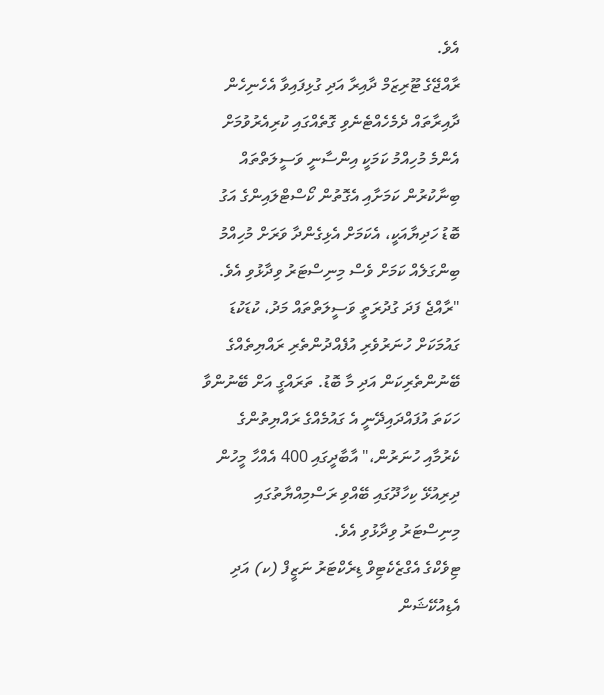އެވެ.
ރާއްޖޭގެ ޓޫރިޒަމް ދާއިރާ އަދި ގުޅިފައިވާ އެހެނިހެން ދާއިރާތައް ދެމެހެއްޓެނެވި ގޮތެއްގައި ކުރިއެރުވުމަށް އެންމެ މުހިއްމު ކަމަކީ އިންސާނީ ވަސީލަތްތައް ބިނާކުރުން ކަމަށާއި އެގޮތުން ކޯސްޓްލައިންގެ އަގު ބޮޑު ހަދިޔާއަކީ، އެކަމަށް އެޅިގެންދާ ވަރަށް މުހިއްމު ބިންގަލެއް ކަމަށް ވެސް މިނިސްޓަރު ވިދާޅުވި އެވެ.
"ރާއްޖެ ފަދަ ގުދުރަތީ ވަސީލަތްތައް މަދު، ކުޑަކުޑަ ގައުމަކަށް ހުނަރުވެރި އުފެއްދުންތެރި ރައްޔިތެއްގެ ބޭނުންތެރިކަން އަދި މާ ބޮޑު. ތަރައްގީ އަށް ބޭނުންވާ ހަކަތަ އުފައްދައިދޭނީ އެ ގައުމެއްގެ ރައްޔިތުންގެ ކެރުމާއި ހުނަރުން،" އާބާދީގައި 400 އެއްހާ މީހުން ދިރިއުޅޭ ކިހާދޫގައި ބޭއްވި ރަސްމިއްޔާތުގައި މިނިސްޓަރު ވިދާޅުވި އެވެ.
ޓިވެކްގެ އެގްޒެކެޓިވް ޑިރެކްޓަރު ނަޒީފް (ކ) އަދި އެޑިއުކޭޝަން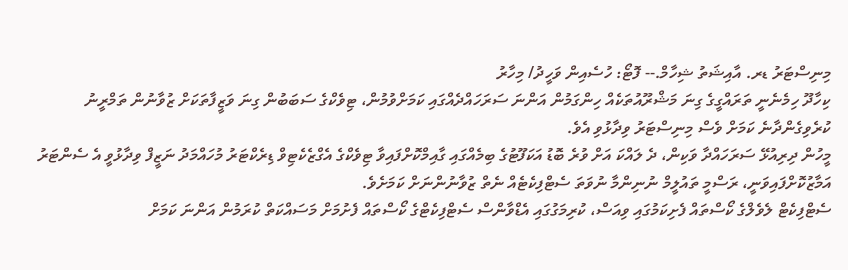މިނިސްޓަރު ޑރ. އާއިޝަތު ޝިހާމް.-- ފޮޓޯ: ހުސެއިން ވަހީދު/ މިހާރު
ކިހާދޫ ހިމެނެނީ ތަރައްގީގެ ގިނަ މަޝްރޫއުތަކެއް ހިންގަމުން އަންނަ ސަރަހައްދެއްގައި ކަމަށްވުމުން، ޓިވެކްގެ ސަބަބުން ގިނަ ވަޒީފާތަކަށް ޒުވާނުން ތަމްރީނު ކުރެވިގެންދާނެ ކަމަށް ވެސް މިނިސްޓަރު ވިދާޅުވި އެވެ.
މީހުން ދިރިއުޅޭ ސަރަހައްދާ ވަކިން، ދެ ލައްކަ އަށް ވުރެ ބޮޑު އަކަފޫޓުގެ ބިމެއްގައި ގާއިމްކޮށްފައިވާ ޓިވެކްގެ އެގްޒެކެޓިވް ޑިރެކްޓަރު މުހައްމަދު ނަޒީފް ވިދާޅުވީ އެ ސެންޓަރު އަމާޒުކޮށްފައިވަނީ، ރަސްމީ ތައުލީމް ނުނިންމާ ނުވަތަ ސެޓްފިކެޓެއް ނެތް ޒުވާނުންނަށް ކަމަށެވެ.
ސެޓްފިކެޓް ލެވެލްގެ ކޯސްތައް ފެށިކަމުގައި ވިއަސް، ކުރިމަގުގައި އެޑްވާންސް ސެޓްފިކެޓްގެ ކޯސްތައް ފެށުމަށް މަސައްކަތް ކުރަމުން އަންނަ ކަމަށް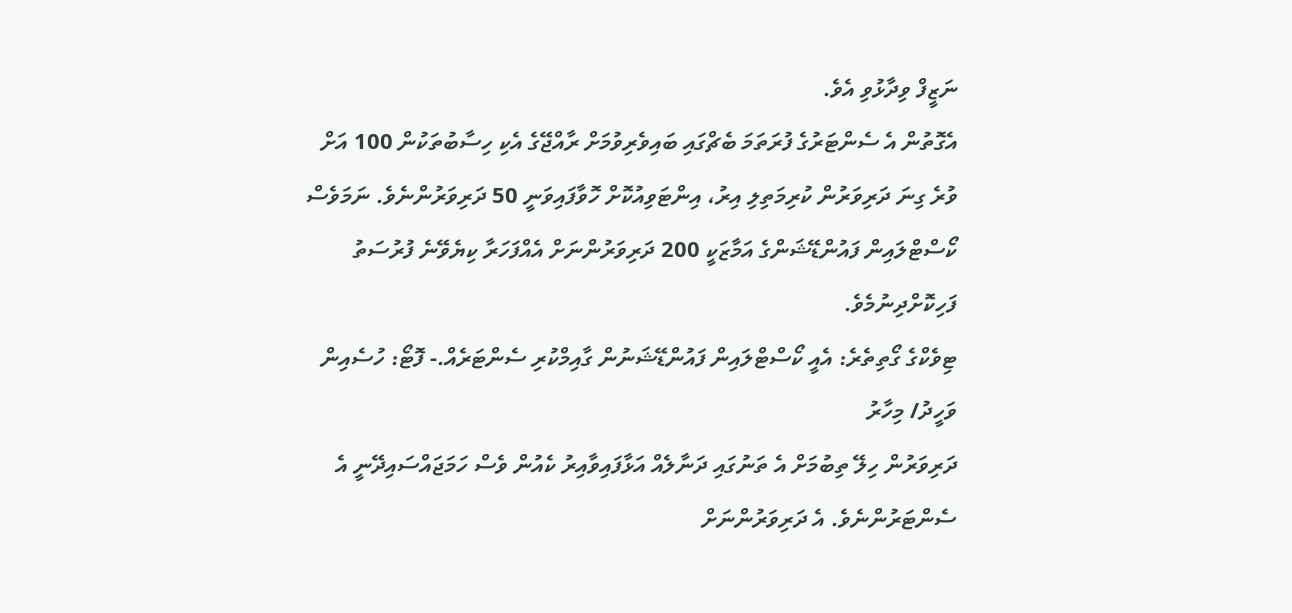ނަޒީފް ވިދާޅުވި އެވެ.
އެގޮތުން އެ ސެންޓަރުގެ ފުރަތަމަ ބެޗްގައި ބައިވެރިވުމަށް ރާއްޖޭގެ އެކި ހިސާބުތަކުން 100 އަށް ވުރެ ގިނަ ދަރިވަރުން ކުރިމަތިލި އިރު، އިންޓަވިއުކޮށް ހޮވާފައިވަނީ 50 ދަރިވަރުންނެވެ. ނަމަވެސް ކޯސްޓްލައިން ފައުންޑޭޝަންގެ އަމާޒަކީ 200 ދަރިވަރުންނަށް އެއްފަހަރާ ކިޔެވޭނެ ފުރުސަތު ފަހިކޮށްދިނުމެވެ.
ޓިވެކްގެ ގޯތިތެރެ: އެއީ ކޯސްޓްލައިން ފައުންޑޭޝަނުން ގާއިމްކުރި ސެންޓަރެއް.- ފޮޓޯ: ހުސެއިން ވަހީދު/ މިހާރު
ދަރިވަރުން ހިލޭ ތިބުމަށް އެ ތަނުގައި ދަނާލެއް އަޅާފައިވާއިރު ކެއުން ވެސް ހަމަޖައްސައިދޭނީ އެ ސެންޓަރުންނެވެ. އެ ދަރިވަރުންނަށް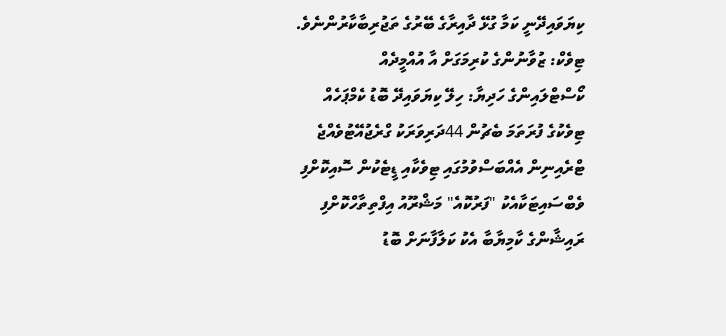ކިޔަވައިދޭނީ ކަމާ ގުޅޭ ދާއިރާގެ ބޭރުގެ ތަޖުރިބާކާރުންނެވެ.
ޓިވެކް: ޒުވާނުންގެ ކުރިމަގަށް އާ އުއްމީދެއް
ކޯސްޓްލައިންގެ ހަދިޔާ: ހިލޭ ކިޔަވައިދޭ ބޮޑު ކެމްޕަހެއް
ޓިވެކުގެ ފުރަތަމަ ބެޗުން 44ދަރިވަރަކު ގްރެޖުއޭޓުވެއްޖެ
ޓްރެއިނިން އެއްބަސްވުމުގައި ޓިވެކާއި ޑީޓެކުން ސޮއިކޮށްފި
ވެބްސައިޓަކާއެކު "ފަރުކޮއެ" މަޝްރޫއު އިފްތިތާހްކޮށްފި
ރައިޝާންގެ ކާމިޔާބާ އެކު ކަލާފާނަށް ބޮޑު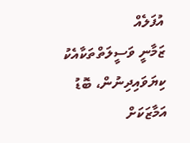އުފަލެއް
ޒަމާނީ ވަސީލަތްތަކާއެކު ކިޔަވައިދިނުން، ބޮޑު އަމާޒަކަށް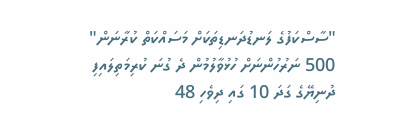"ސާސްކަފުގެ ލަނޑުދަނޑިތަކަށް މަސައްކަތް ކުރާނަން"
500 ނަރުހުންނަށް ހުޅުވާލުމުން ދެ ގުނަ ކުރިމަތިލައިފި
ދުނިޔޭގެ ގަދަ 10 ގައި ދިވެހި 48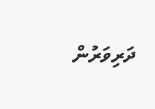ދަރިވަރުން